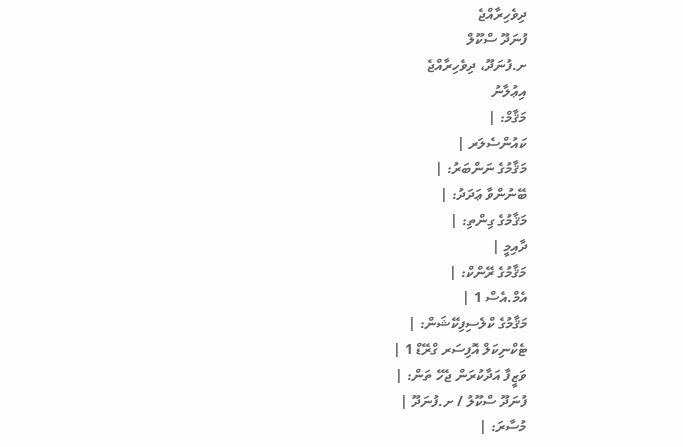ދިވެހިރާއްޖެ
ފުނަދޫ ސްކޫލް
ށ.ފުނަދޫ، ދިވެހިރާއްޖެ
އިޢުލާނު
މަޤާމް: |
ކައުންސެލަރ |
މަޤާމުގެ ނަންބަރު: |
ބޭނުންވާ ޢަދަދު: |
މަޤާމުގެ ގިންތި: |
ދާއިމީ |
މަޤާމުގެ ރޭންކް: |
އެމް.އެސް 1 |
މަޤާމުގެ ކްލެސިފިކޭޝަން: |
ޓެކްނިކަލް އޮފިސަރ ގްރޭޑް 1 |
ވަޒީފާ އަދާކުރަން ޖެހޭ ތަން: |
ފުނަދޫ ސްކޫލު / ށ.ފުނަދޫ |
މުސާރަ: |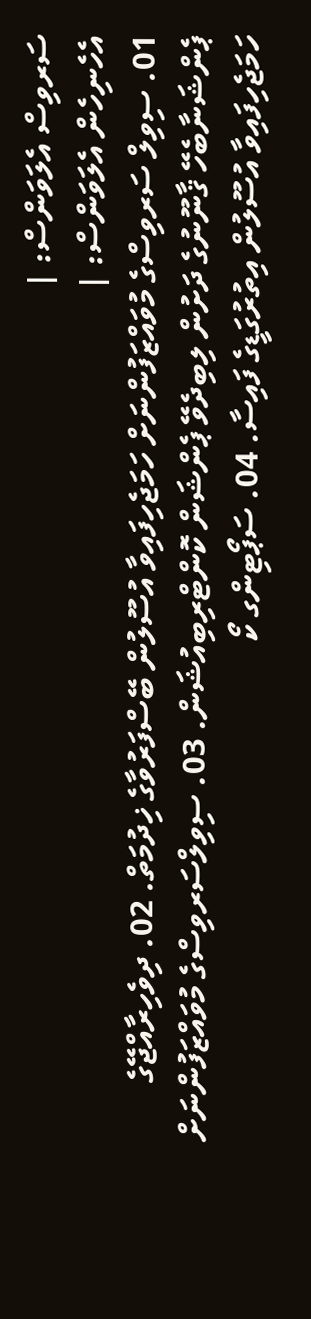ސަރވިސް އެލަވަންސް: |
އެހެނިހެން އެލަވަންސް: |
01. ސިވިލް ސަރވިސްގެ މުވައްޒަފުންނަށް ހަމަޖެހިފައިވާ އުސޫލުން ބޭސްފަރުވާގެ ޚިދުމަތް. 02. ދިވެހިރާއްޖޭގެ ޕެންޝަނާބެހޭ ޤާނޫނުގެ ދަށުން ލިބިދެވޭ ޕެންޝަން ކޮންޓްރިބިއުޝަން. 03. ސިވިލްސަރވިސްގެ މުވައްޒަފުންނަށް ހަމަޖެހިފައިވާ އުސޫލުން އިތުރުގަޑީގެ ފައިސާ. 04. ސަޕޯޓިންގ ކޯ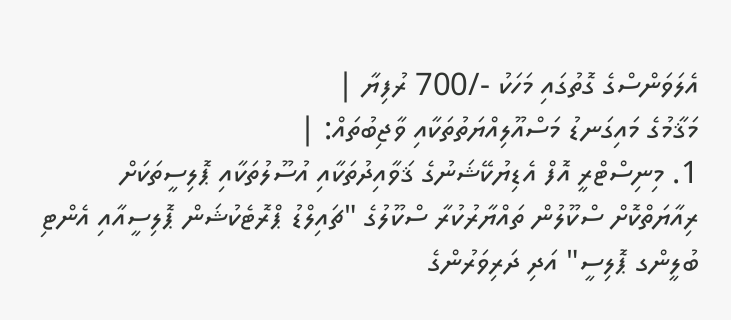އެލަވަންސްގެ ގޮތުގައި މަހަކު -/700 ރުފިޔާ |
މަޤާމުގެ މައިގަނޑު މަސްއޫލިއްޔަތުތަކާއި ވާޖިބުތައް: |
1. މިނިސްޓްރީ އޮފް އެޑިޔުކޭޝަނުގެ ޤަވާއިދުތަކާއި އުސޫލުތަކާއި ޕޮލިސީތަކަށް ރިއާޔަތްކޮށް ސްކޫލުން ތައްޔާރުކުރާ ސްކޫލުގެ "ޗައިލްޑު ޕްރޮޓެކުޝަން ޕޮލިސީއާއި އެންޓި ބުލީންގ ޕޮލިސީ" އަދި ދަރިވަރުންގެ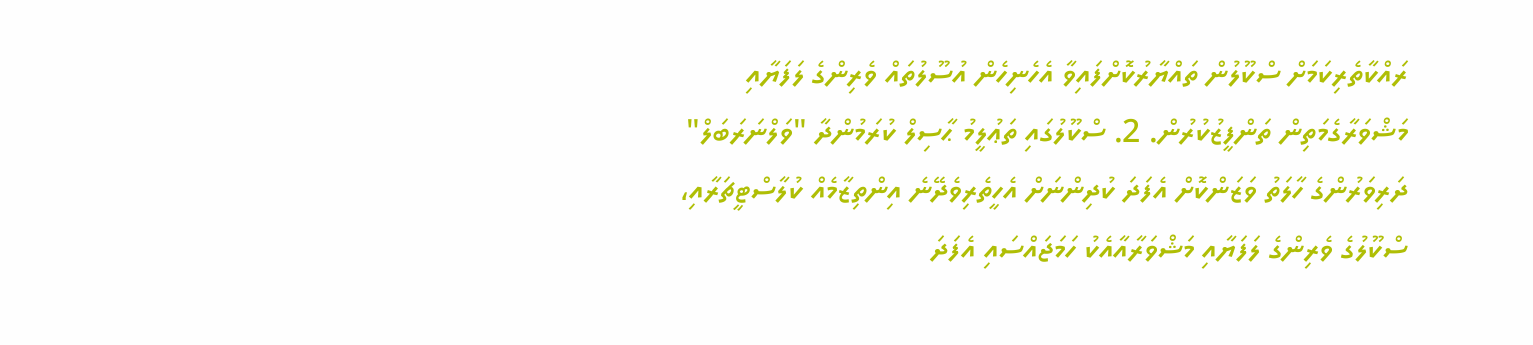ރައްކާތެރިކަމަށް ސްކޫލުން ތައްޔާރުކޮށްފައިވާ އެހެނިހެން އުސޫލުތައް ވެރިންގެ ލަފަޔާއި މަޝްވަރާގެމަތިން ތަންފީޒުކުރުން. 2. ސްކޫލުގައި ތަޢުލީމު ޙާސިލް ކުރަމުންދާ "ވަލްނަރަބަލް" ދަރިވަރުންގެ ހާލަތު ވަޒަންކޮށް އެފަދަ ކުދިންނަށް އެހީތެރިވެދޭނެ އިންތިޒާމެއް ކުލާސްޓީޗަރާއި، ސްކޫލުގެ ވެރިންގެ ލަފަޔާއި މަޝްވަރާއާއެކު ހަމަޖައްސައި އެފަދަ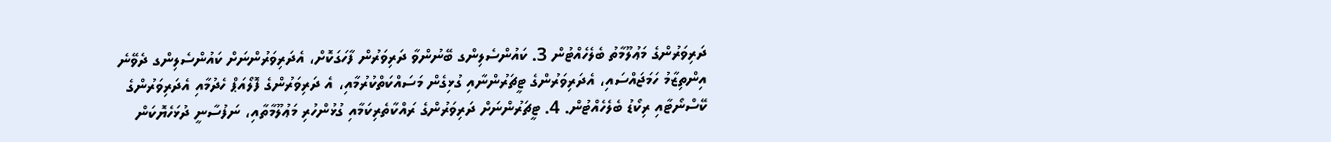ދަރިވަރުންގެ މަޢުލޫމާތު ބެލެހެއްޓުން 3. ކައުންސެލިންގ ބޭނުންވާ ދަރިވަރުން ފާހަގަކޮށް، އެދަރިވަރުންނަށް ކައުންސެލިންގ ދެވޭނެ އިންތިޒާމު ހަމަޖައްސައި، އެދަރިވަރުންގެ ޓީޗަރުންނާއި ގުޅިގެން މަސައްކަތްކުރުމާއި، އެ ދަރިވަރުންގެ ފޮލޯއަޕް ހެދުމާއި އެދަރިވަރުންގެ ކޭސްނޯޓާއި ރިކޯޑު ބެލެހެއްޓުން. 4. ޓީޗަރުންނަށް ދަރިވަރުންގެ ރައްކާތެރިކަމާއި ގުޅުންހުރި މަޢުލޫމާތާއި، ނަފުސާނީ ދުޅަހެޔޮކަން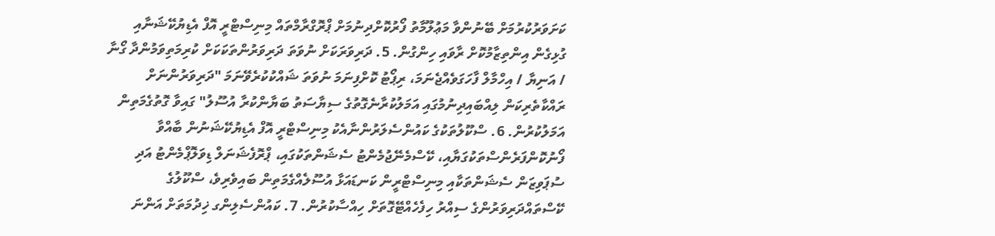ކަށަވަރުކުރުމަށް ބޭނުންވާ މަޢުލޫމާތު ފޯރުކޮށްދިނުމަށް ޕްރޮގްރާމްތައް މިނިސްޓްރީ އޮފް އެޑިޔުކޭޝަނާއި ގުޅިގެން އިންތިޒާމުކޮށް ރާވައި ހިންގުން. 5. ދަރިވަރަކަށް ނުވަތަ ދަރިވަރުންތަކަކަށް ކުރިމަތިވަމުންދާ ގޯނާ / އަނިޔާ / އިހްމާލް ފާހަގަވެއްޖެނަމަ، ރިޕޯޓު ކޮށްފިނަމަ ނުވަތަ ޝައްކުކުރެވޭނަމަ "ދަރިވަރުންނަށް ރައްކާތެރިކަން ލިއްބައިދިނުމުގައި އަމަލުކުރާނެގޮތުގެ ސިޔާސަތު ބަޔާންކުރާ އުސޫލު" ގައިވާ ގޮތުގެމަތިން އަމަލުކުރުން. 6. ސްކޫލުތަކުގެ ކައުންސެލަރުންނާއެކު މިނިސްޓްރީ އޮފް އެޑިޔުކޭޝަނުން ބާއްވާ ފޯނުކޮންފަރެންސްތަކުގަޔާއި، ކޭސްމެނޭޖުމެންޓު ސެޝަންތަކުގައި، ޕްރޮފެޝަނަލް ޑިވަލޮޕްމެންޓު އަދި ސުޕަވިޒަން ސެޝަންތަކާއި މިނިސްޓްރީން ކަނޑައަޅާ އުސޫލެއްގެމަތިން ބައިވެރިވެ، ސްކޫލުގެ ކޭސްތައްދަރިވަރުންގެ ސިއްރު ހިފެހެއްޓޭގޮތަށް ހިއްސާކުރުން. 7. ކައުންސެލިންގ ޚިދުމަތަށް އަންނަ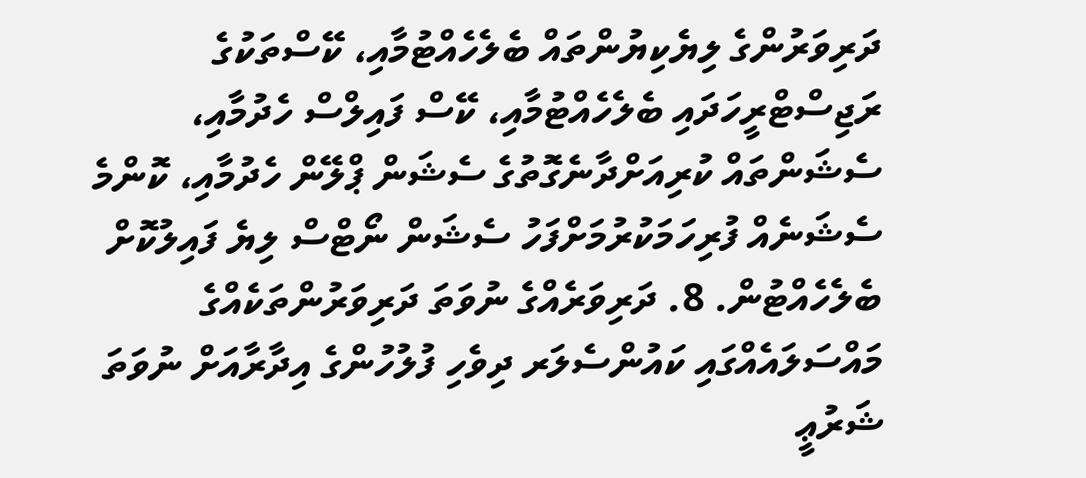ދަރިވަރުންގެ ލިޔެކިޔުންތައް ބެލެހެއްޓުމާއި، ކޭސްތަކުގެ ރަޖިސްޓްރީހަދައި ބެލެހެއްޓުމާއި، ކޭސް ފައިލްސް ހެދުމާއި، ސެޝަންތައް ކުރިއަށްދާނެގޮތުގެ ސެޝަން ޕްލޭން ހެދުމާއި، ކޮންމެ ސެޝަނެއް ފުރިހަމަކުރުމަށްފަހު ސެޝަން ނޯޓްސް ލިޔެ ފައިލުކޮށް ބެލެހެއްޓުން. 8. ދަރިވަރެއްގެ ނުވަތަ ދަރިވަރުންތަކެއްގެ މައްސަލައެއްގައި ކައުންސެލަރ ދިވެހި ފުލުހުންގެ އިދާރާއަށް ނުވަތަ ޝަރުޢީ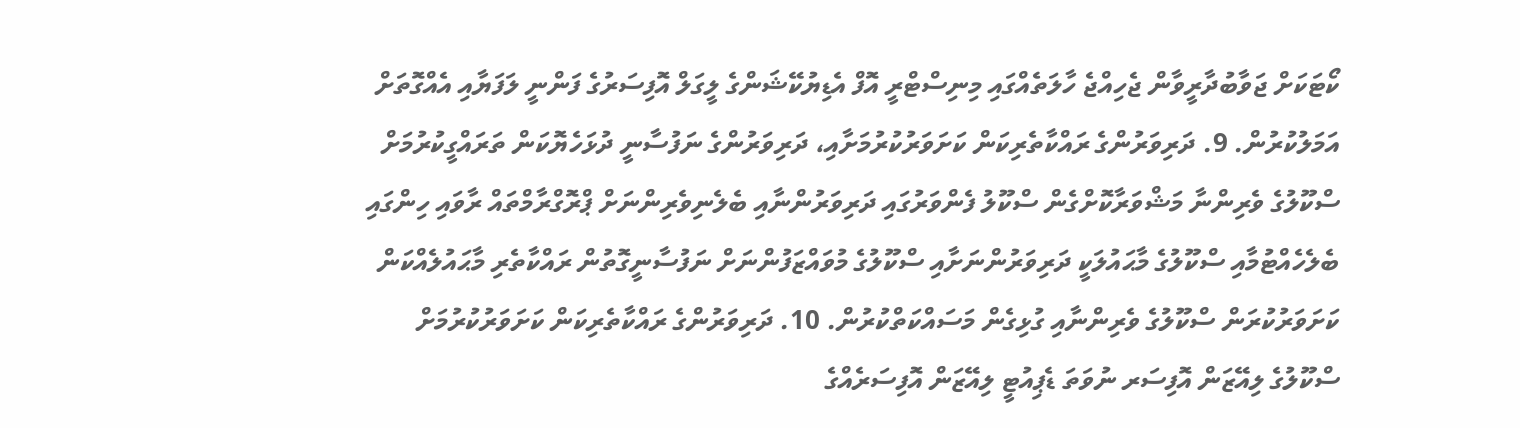ކޯޓަކަށް ޖަވާބުދާރީވާން ޖެހިއްޖެ ހާލަތެއްގައި މިނިސްޓްރީ އޮފް އެޑިޔުކޭޝަންގެ ލީގަލް އޮފިސަރުގެ ފަންނީ ލަފަޔާއި އެއްގޮތަށް އަމަލުކުރުން. 9. ދަރިވަރުންގެ ރައްކާތެރިކަން ކަށަވަރުކުރުމަށާއި، ދަރިވަރުންގެ ނަފުސާނީ ދުޅަހެޔޮކަން ތަރައްގީކުރުމަށް ސްކޫލުގެ ވެރިންނާ މަޝްވަރާކޮށްގެން ސްކޫލު ފެންވަރުގައި ދަރިވަރުންނާއި ބެލެނިވެރިންނަށް ޕްރޮގްރާމްތައް ރާވައި ހިންގައި ބެލެހެއްޓުމާއި ސްކޫލުގެ މާޙައުލަކީ ދަރިވަރުންނަށާއި ސްކޫލުގެ މުވައްޒަފުންނަށް ނަފުސާނީގޮތުން ރައްކާތެރި މާޙައުލެއްކަން ކަށަވަރުކުރަން ސްކޫލުގެ ވެރިންނާއި ގުޅިގެން މަސައްކަތްކުރުން. 10. ދަރިވަރުންގެ ރައްކާތެރިކަން ކަށަވަރުކުރުމަށް ސްކޫލުގެ ލިއޭޒަން އޮފިސަރ ނުވަތަ ޑެޕިއުޓީ ލިއޭޒަން އޮފިސަރެއްގެ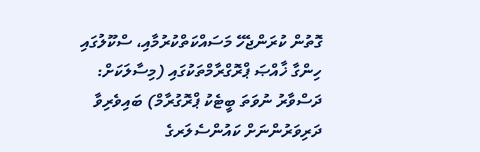ގޮތުން ކުރަންޖެހޭ މަސައްކަތްކުރުމާއި، ސްކޫލުގައި ހިންގާ ޚާއްޞަ ޕްރޮގްރާމްތަކުގައި (މިސާލަކަށް: ދަސްވާރު ނުވަތަ ބީޓެކު ޕްރޮގުރާމް) ބައިވެރިވާ ދަރިވަރުންނަށް ކައުންސެލަރގެ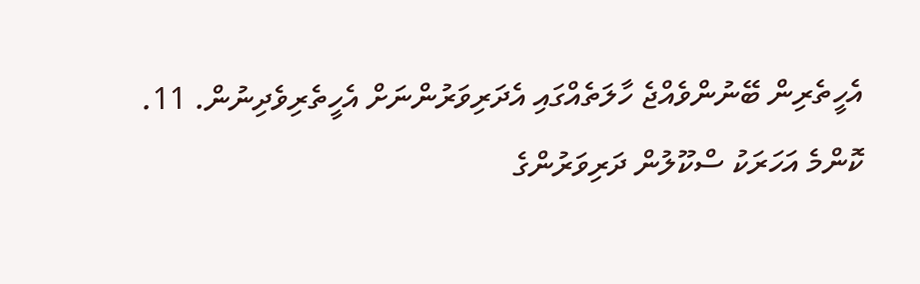އެހީތެރިން ބޭނުންވެއްޖެ ހާލަތެއްގައި އެދަރިވަރުންނަށް އެހީތެރިވެދިނުން. 11. ކޮންމެ އަހަރަކު ސްކޫލުން ދަރިވަރުންގެ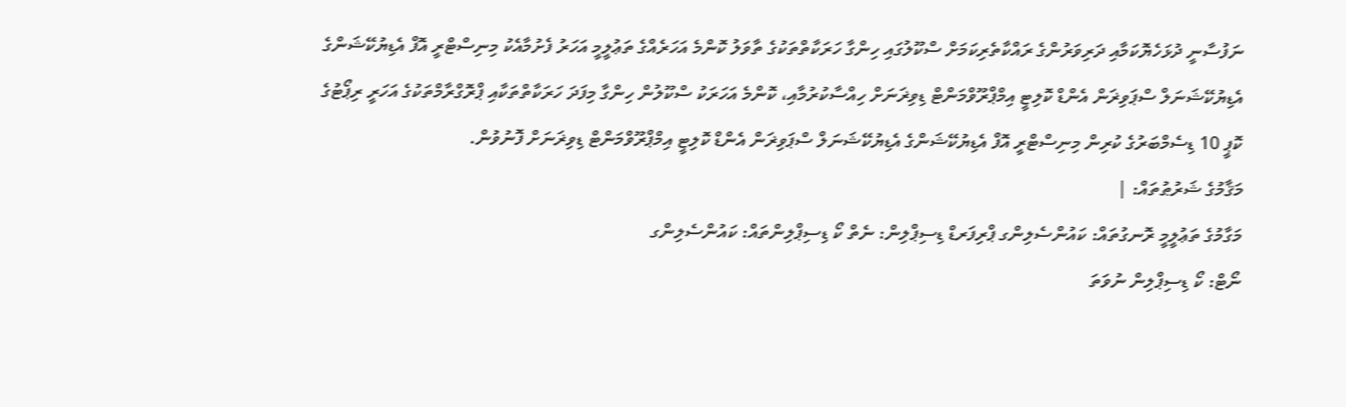ނަފުސާނީ ދުޅަހެޔޮކަމާއި ދަރިވަރުންގެ ރައްކާތެރިކަމަށް ސްކޫލުގައި ހިންގާ ހަރަކާތްތަކުގެ ތާވަލު ކޮންމެ އަހަރެއްގެ ތަޢުލީމީ އަހަރު ފެށުމާއެކު މިނިސްޓްރީ އޮފް އެޑިޔުކޭޝަންގެ އެޑިޔުކޭޝަނަލް ސްޕަވިޜަން އެންޑް ކޮލިޓީ އިމްޕްރޫވްމަންޓް ޑިވިޜަނަށް ހިއްސާކުރުމާއި، ކޮންމެ އަހަރަކު ސްކޫލުން ހިންގާ މިފަދަ ހަރަކާތްތަކާއި ޕްރޮގްރާމްތަކުގެ އަހަރީ ރިޕޯޓުގެ ކޮޕީ 10 ޑިސެމްބަރުގެ ކުރިން މިނިސްޓްރީ އޮފް އެޑިޔުކޭޝަންގެ އެޑިޔުކޭޝަނަލް ސްޕަވިޜަން އެންޑް ކޮލިޓީ އިމްޕްރޫވްމަންޓް ޑިވިޜަނަށް ފޮނުވުން.
މަޤާމުގެ ޝަރުޠުތައް: |
މަގާމުގެ ތަޢުލީމީ ރޮނގުތައް: ކައުންސެލިންގ ޕްރިފަރޑް ޑިސިޕްލިން: ނެތް ކޯ ޑިސިޕްލިންތައް: ކައުންސެލިންގ
ނޯޓް: ކޯ ޑިސިޕްލިން ނުވަތަ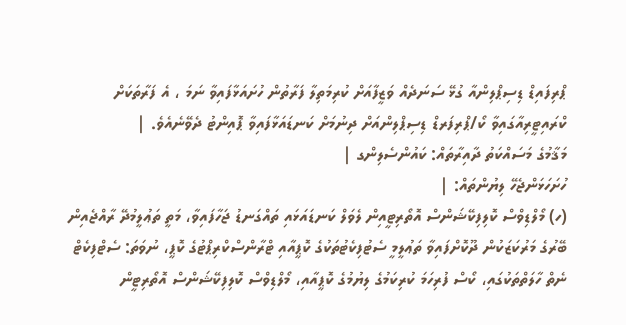ޕްރިފައިޑް ޑިސިޕްލިންއާ ގުޅޭ ސަނަދެއް ވަޒީފާއަށް ކުރިމަތިލާ ފަރާތުން ހުށައަޅާފައިވާ ނަމަ ، އެ ފަރާތަކަށް ކްރައިޓީރިއާގައިވާ ކޯ/ޕްރިފަރޑް ޑިސިޕްލިންއަށް ދިނުމަށް ކަނޑައަޅާފައިވާ ޕޮއިންޓު ދެވޭނެއެވެ. |
މަޤާމުގެ މަސައްކަތު ދާއިރާތައް: ކައުންސެލިންގ |
ހުށަހަޅަންޖެހޭ ލިޔުންތައް: |
(ހ) މޯލްޑިވްސް ކޮލިފިކޭޝަންސް އޮތޯރިޓީއިން ލެވަލް ކަނޑައަޅައި ތައްގަނޑު ޖަހާފައިވާ، މަތީ ތަޢުލީމުދޭ ރާއްޖެއިން ބޭރުގެ މަރުކަޒަކުން ދޫކޮށްފައިވާ ތަޢުލީމީ ސެޓުފިކެޓުތަކުގެ ކޮޕީއާއި ޓްރާންސްކްރިޕްޓުގެ ކޮޕީ، ނުވަތަ: ސެޓްފިކެޓް ނެތް ހާލަތްތަކުގައި، ކޯސް ފުރިހަމަ ކުރިކަމުގެ ލިޔުމުގެ ކޮޕީއާއި، މޯލްޑިވްސް ކޮލިފިކޭޝަންސް އޮތޯރިޓީން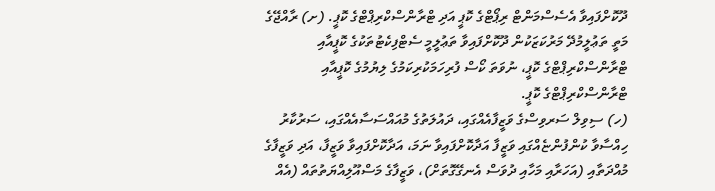ދޫކޮށްފައިވާ އެސެސްމަންޓް ރިޕޯޓްގެ ކޮޕީ އަދި ޓްރާންސްކްރިޕްޓްގެ ކޮޕީ. (ށ) ރާއްޖޭގެ މަތީ ތަޢުލީމުދޭ މަރުކަޒަކުން ދޫކޮށްފައިވާ ތަޢުލީމީ ސެޓްފިކެޓުތަކުގެ ކޮޕީއާއި ޓްރާންސްކްރިޕްޓްގެ ކޮޕީ، ނުވަތަ ކޯސް ފުރިހަމަކުރިކަމުގެ ލިޔުމުގެ ކޮޕީއާއި ޓްރާންސްކްރިޕްޓްގެ ކޮޕީ.
(ހ) ސިވިލް ސަރވިސްގެ ވަޒީފާއެއްގައި، ދައުލަތުގެ މުއައްސަސާއެއްގައި، ސަރުކާރު ހިއްސާވާ ކުންފުންޏެއްގައި ވަޒީފާ އަދާކޮށްފައިވާ ނަމަ، އަދާކޮށްފައިވާ ވަޒީފާ، އަދި ވަޒީފާގެ މުއްދަތާއި (އަހަރާއި މަހާއި ދުވަސް އެނގޭގޮތަށް)، ވަޒީފާގެ މަސްއޫލިއްޔަތުތައް (އެއް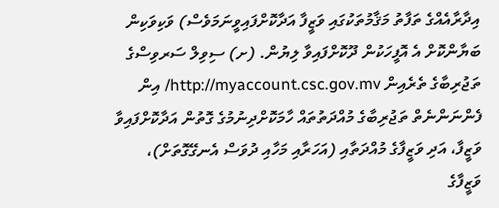އިދާރާއެއްގެ ތަފާތު މަޤާމުތަކުގައި ވަޒީފާ އަދާކޮށްފައިވީނަމަވެސް) ވަކިވަކިން ބަޔާންކޮށް އެ އޮފީހަކުން ދޫކޮށްފައިވާ ލިޔުން. (ށ) ސިވިލް ސަރވިސްގެ ތަޖުރިބާގެ ތެރެއިން http://myaccount.csc.gov.mv/ އިން ފެންނަންނެތް ތަޖުރިބާގެ މުއްދަތުތައް ހާމަކޮށްދިނުމުގެ ގޮތުން އަދާކޮށްފައިވާ ވަޒީފާ، އަދި ވަޒީފާގެ މުއްދަތާއި (އަހަރާއި މަހާއި ދުވަސް އެނގޭގޮތަށް)، ވަޒީފާގެ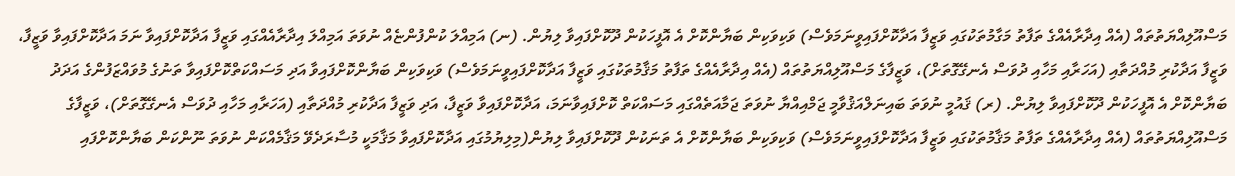މަސްއޫލިއްޔަތުތައް (އެއް އިދާރާއެއްގެ ތަފާތު މަގާމުތަކުގައި ވަޒީފާ އަދާކޮށްފައިވީނަމަވެސް) ވަކިވަކިން ބަޔާންކޮށް އެ އޮފީހަކުން ދޫކޮށްފައިވާ ލިޔުން. (ނ) އަމިއްލަ ކުންފުންޏެއް ނުވަތަ އަމިއްލަ އިދާރާއެއްގައި ވަޒީފާ އަދާކޮށްފައިވާ ނަމަ އަދާކޮށްފައިވާ ވަޒީފާ، ވަޒީފާ އަދާކުރި މުއްދަތާއި (އަހަރާއި މަހާއި ދުވަސް އެނގޭގޮތަށް)، ވަޒީފާގެ މަސްއޫލިއްޔަތުތައް (އެއް އިދާރާއެއްގެ ތަފާތު މަޤާމުތަކުގައި ވަޒީފާ އަދާކޮށްފައިވީނަމަވެސް) ވަކިވަކިން ބަޔާންކޮށްފައިވާ އަދި މަސައްކަތްކޮށްފައިވާ ތަނުގެ މުވައްޒަފުންގެ އަދަދު ބަޔާންކޮށް އެ އޮފީހަކުން ދޫކޮށްފައިވާ ލިޔުން. (ރ) ޤައުމީ ނުވަތަ ބައިނަލްއަޤުވާމީ ޖަމްއިއްޔާ ނުވަތަ ޖަމާއަތެއްގައި މަސައްކަތް ކޮށްފައިވާނަމަ، އަދާކޮށްފައިވާ ވަޒީފާ، އަދި ވަޒީފާ އަދާކުރި މުއްދަތާއި (އަހަރާއި މަހާއި ދުވަސް އެނގޭގޮތަށް)، ވަޒީފާގެ މަސްއޫލިއްޔަތުތައް (އެއް އިދާރާއެއްގެ ތަފާތު މަޤާމުތަކުގައި ވަޒީފާ އަދާކޮށްފައިވީނަމަވެސް) ވަކިވަކިން ބަޔާންކޮށް އެ ތަނަކުން ދޫކޮށްފައިވާ ލިޔުން(މިލިޔުމުގައި އަދާކޮށްފައިވާ މަޤާމަކީ މުސާރަދެވޭ މަޤާމެއްކަން ނުވަތަ ނޫންކަން ބަޔާންކޮށްފައި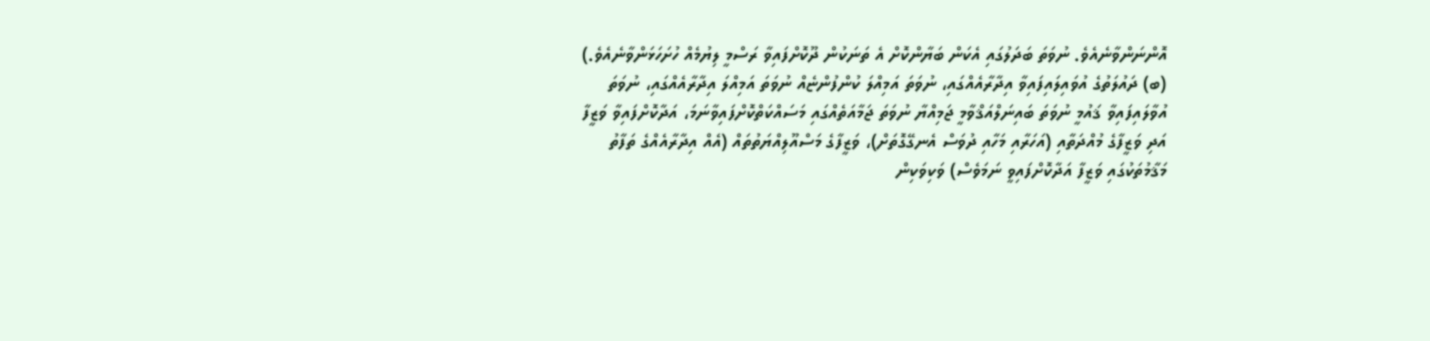އޮންނަންވާނެއެވެ. ނުވަތަ ބަދަލުގައި އެކަން ބަޔާންކޮށް އެ ތަނަކުން ދޫކޮށްފައިވާ ރަސްމީ ލިޔުމެއް ހުށަހަޅަންވާނެއެވެ.) (ބ) ދައުލަތުގެ އުވައިލައިފައިވާ އިދާރާއެއްގައި، ނުވަތަ އަމިއްލަ ކުންފުންޏެއް ނުވަތަ އަމިއްލަ އިދާރާއެއްގައި، ނުވަތަ އުވާލައިފައިވާ ޤައުމީ ނުވަތަ ބައިނަލްއަޤްވާމީ ޖަމިއްޔާ ނުވަތަ ޖަމާއަތެއްގައި މަސައްކަތްކޮށްފައިވާނަމަ، އަދާކޮށްފައިވާ ވަޒީފާ އަދި ވަޒީފާގެ މުއްދަތާއި (އަހަރާއި މަހާއި ދުވަސް އެނގޭގޮތަށް)، ވަޒީފާގެ މަސްއޫލިއްޔަތުތައް (އެއް އިދާރާއެއްގެ ތަފާތު މަޤާމުތަކުގައި ވަޒީފާ އަދާކޮށްފައިވީ ނަމަވެސް) ވަކިވަކިން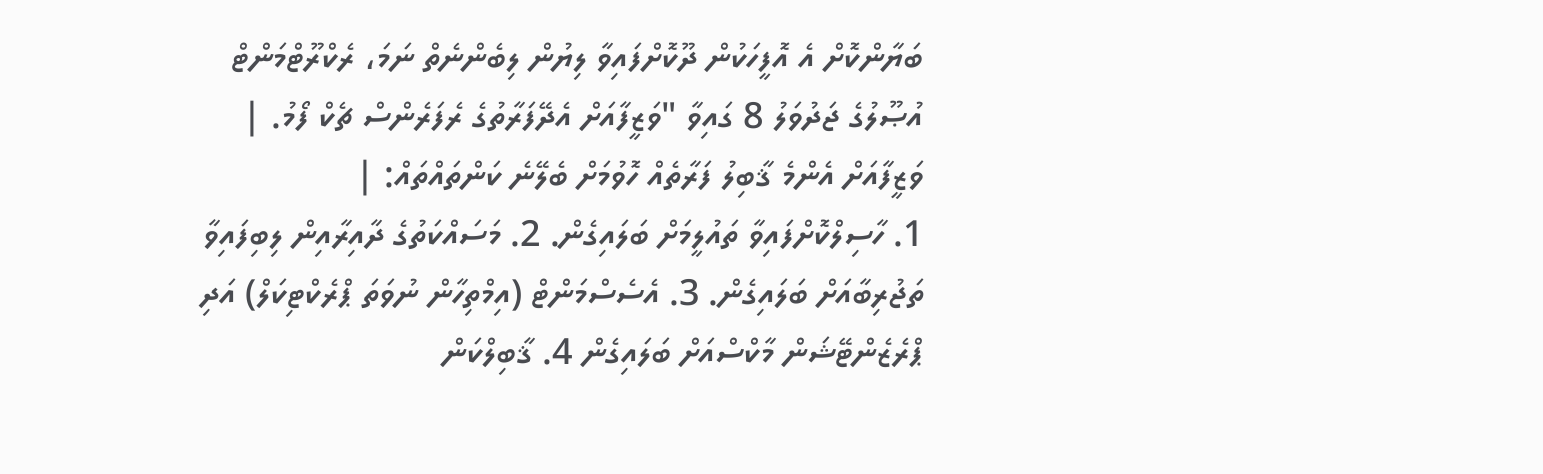ބަޔާންކޮށް އެ އޮފީހަކުން ދޫކޮށްފައިވާ ލިޔުން ލިބެންނެތް ނަމަ، ރެކްރޫޓްމަންޓް އުޞޫލުގެ ޖަދުވަލު 8 ގައިވާ "ވަޒީފާއަށް އެދޭފަރާތުގެ ރެފަރެންސް ޗެކް ފޯމު. |
ވަޒީފާއަށް އެންމެ ޤާބިލު ފަރާތެއް ހޮވުމަށް ބެލޭނެ ކަންތައްތައް: |
1. ހާސިލްކޮށްފައިވާ ތައުލީމަށް ބަލައިގެން. 2. މަސައްކަތުގެ ދާއިރާއިން ލިބިފައިވާ ތަޖުރިބާއަށް ބަލައިގެން. 3. އެސެސްމަންޓް (އިމްތިހާން ނުވަތަ ޕްރެކްޓިކަލް) އަދި ޕްރެޒެންޓޭޝަން މާކްސްއަށް ބަލައިގެން 4. ޤާބިލްކަން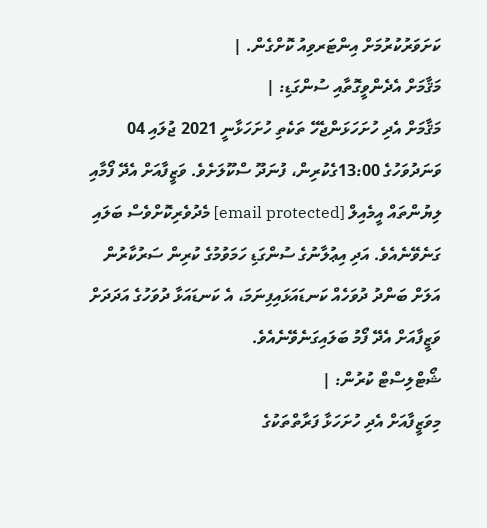ކަށަވަރުކުރުމަށް އިންޓަރވިއު ކޮށްގެން. |
މަޤާމަށް އެދެންވީގޮތާއި ސުންގަޑި: |
މަޤާމަށް އެދި ހުށަހަޅަންޖެހޭ ތަކެތި ހުށަހަޅާނީ 2021 ޖުލައި 04 ވަނަދުވަހުގެ 13:00ގެކުރިން، ފުނަދޫ ސްކޫލަށެވެ. ވަޒީފާއަށް އެދޭ ފޯމާއި ލިޔުންތައް އީމެއިލް [email protected] މެދުވެރިކޮށްވެސް ބަލައި ގަނެވޭނެއެވެ. އަދި އިޢުލާނުގެ ސުންގަޑި ހަމަވުމުގެ ކުރިން ސަރުކާރުން އަލަށް ބަންދު ދުވަހެއް ކަނޑައަޅައިފިނަމަ، އެ ކަނޑައަޅާ ދުވަހުގެ އަދަދަށް ވަޒީފާއަށް އެދޭ ފޯމު ބަލައިގަނެވޭނެއެވެ.
ޝޯޓްލިސްޓް ކުރުން: |
މިވަޒީފާއަށް އެދި ހުށަހަޅާ ފަރާތްތަކުގެ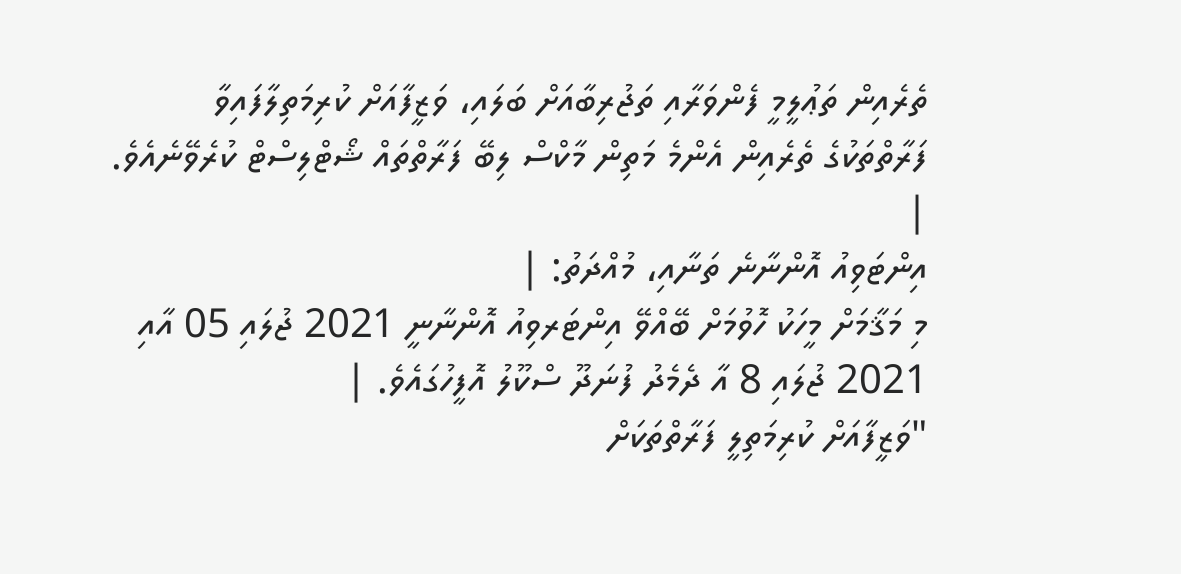ތެރެއިން ތަޢުލީމީ ފެންވަރާއި ތަޖުރިބާއަށް ބަލައި، ވަޒީފާއަށް ކުރިމަތިލާފައިވާ ފަރާތްތަކުގެ ތެރެއިން އެންމެ މަތިން މާކްސް ލިބޭ ފަރާތްތައް ޝޯޓްލިސްޓް ކުރެވޭނެއެވެ. |
އިންޓަވިއު އޮންނާނެ ތަނާއި، މުއްދަތު: |
މި މަޤާމަށް މީހަކު ހޮވުމަށް ބޭއްވޭ އިންޓަރވިއު އޮންނާނީ 2021 ޖުލައި 05 އާއި 2021 ޖުލައި 8 އާ ދެމެދު ފުނަދޫ ސްކޫލު އޮފީހުގައެވެ. |
"ވަޒީފާއަށް ކުރިމަތިލީ ފަރާތްތަކަށް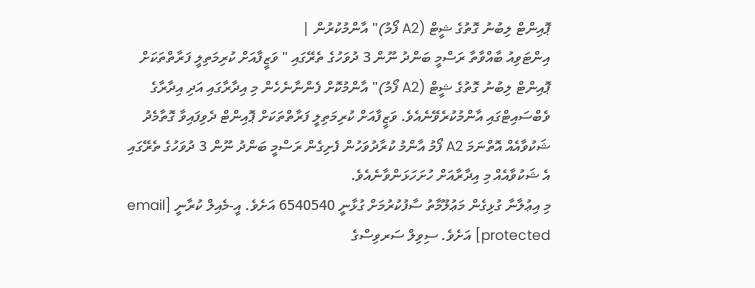ޕޮއިންޓް ލިބުނު ގޮތުގެ ޝީޓް (A2 ފޯމު)" އާންމުކުރުން |
އިންޓަވިއު ބާއްވާތާ ރަސްމީ ބަންދު ނޫން 3 ދުވަހުގެ ތެރޭގައި " ވަޒީފާއަށް ކުރިމަތިލީ ފަރާތްތަކަށް ޕޮއިންޓް ލިބުނު ގޮތުގެ ޝީޓް (A2 ފޯމު)" އާންމުކޮށް ފެންނާނެހެން މި އިދާރާގައި އަދި އިދާރާގެ ވެބްސައިޓްގައި އާންމުކުރެވޭނެއެވެ. ވަޒީފާއަށް ކުރިމަތިލީ ފަރާތްތަކަށް ޕޮއިންޓް ދެވިފައިވާ ގޮތާމެދު ޝަކުވާއެއް އޮތްނަމަ A2 ފޯމު އާންމު ކުރާދުވަހުން ފެށިގެން ރަސްމީ ބަންދު ނޫން 3 ދުވަހުގެ ތެރޭގައި އެ ޝަކުވާއެއް މި އިދާރާއަށް ހުށަހަޅަންވާނެއެވެ.
މި އިޢުލާނާ ގުޅިގެން މަޢުލޫމާތު ސާފުކުރުމަށް ގުޅާނީ 6540540 އަށެވެ. އީ-މެއިލް ކުރާނީ [email protected] އަށެވެ. ސިވިލް ސަރވިސްގެ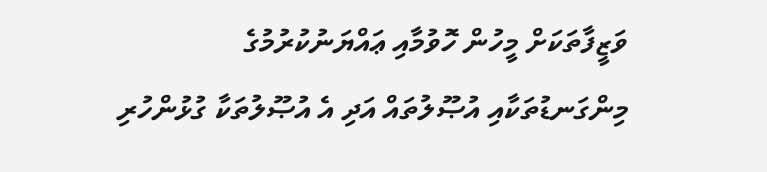ވަޒީފާތަކަށް މީހުން ހޮވުމާއި ޢައްޔަނުކުރުމުގެ މިންގަނޑުތަކާއި އުޞޫލުތައް އަދި އެ އުޞޫލުތަކާ ގުޅުންހުރި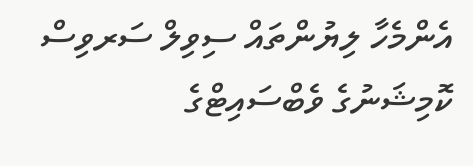އެންމެހާ ލިޔުންތައް ސިވިލް ސަރވިސް ކޮމިޝަނުގެ ވެބްސައިޓްގެ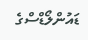ޑައުންލޯޑްސްގެ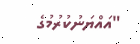"އައްޔަނުކުރުމުގެ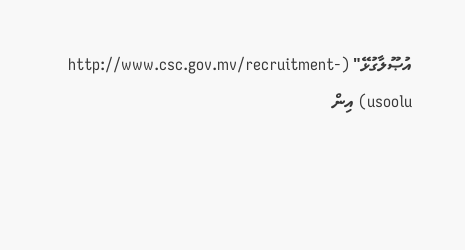އުޞޫލާގުޅޭ" (http://www.csc.gov.mv/recruitment-usoolu) އިން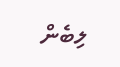ލިބެން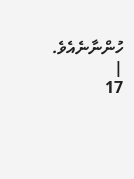ހުންނާނެއެވެ. |
17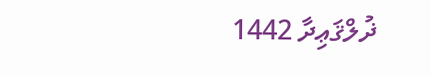ޛުލްޤަޢިދާ 1442